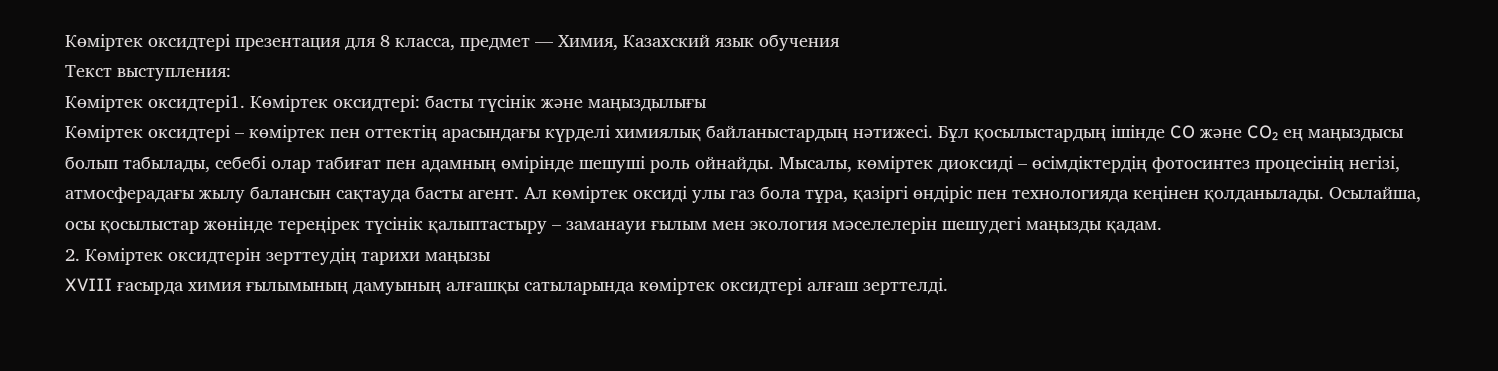Көміртек оксидтері презентация для 8 класса, предмет — Химия, Казахский язык обучения
Текст выступления:
Көміртек оксидтері1. Көміртек оксидтері: басты түсінік және маңыздылығы
Көміртек оксидтері – көміртек пен оттектің арасындағы күрделі химиялық байланыстардың нәтижесі. Бұл қосылыстардың ішінде CO және CO₂ ең маңыздысы болып табылады, себебі олар табиғат пен адамның өмірінде шешуші роль ойнайды. Мысалы, көміртек диоксиді – өсімдіктердің фотосинтез процесінің негізі, атмосферадағы жылу балансын сақтауда басты агент. Ал көміртек оксиді улы газ бола тұра, қазіргі өндіріс пен технологияда кеңінен қолданылады. Осылайша, осы қосылыстар жөнінде тереңірек түсінік қалыптастыру – заманауи ғылым мен экология мәселелерін шешудегі маңызды қадам.
2. Көміртек оксидтерін зерттеудің тарихи маңызы
XVIII ғасырда химия ғылымының дамуының алғашқы сатыларында көміртек оксидтері алғаш зерттелді.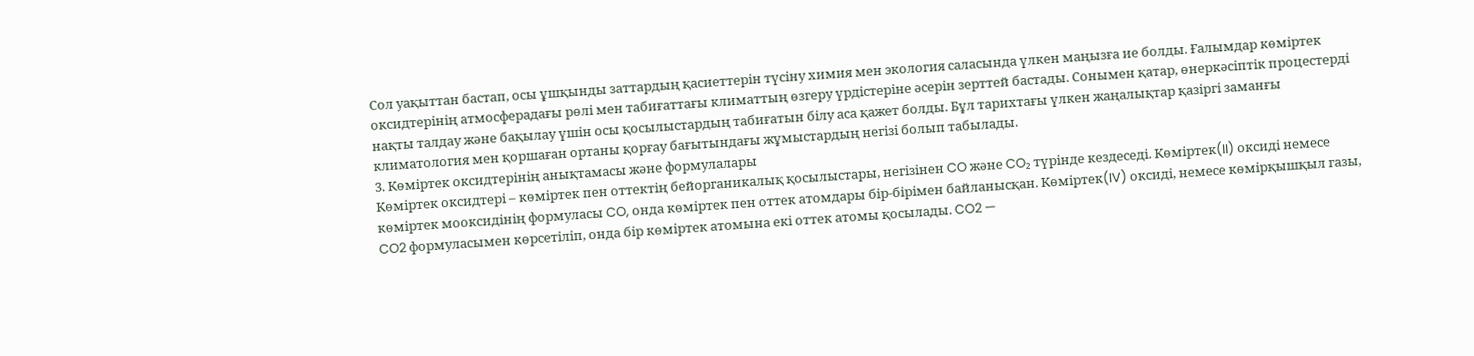Сол уақыттан бастап, осы ұшқынды заттардың қасиеттерін түсіну химия мен экология саласында үлкен маңызға ие болды. Ғалымдар көміртек оксидтерінің атмосферадағы рөлі мен табиғаттағы климаттың өзгеру үрдістеріне әсерін зерттей бастады. Сонымен қатар, өнеркәсіптік процестерді нақты талдау және бақылау үшін осы қосылыстардың табиғатын білу аса қажет болды. Бұл тарихтағы үлкен жаңалықтар қазіргі заманғы климатология мен қоршаған ортаны қорғау бағытындағы жұмыстардың негізі болып табылады.
3. Көміртек оксидтерінің анықтамасы және формулалары
Көміртек оксидтері – көміртек пен оттектің бейорганикалық қосылыстары, негізінен CO және CO₂ түрінде кездеседі. Көміртек(II) оксиді немесе көміртек мооксидінің формуласы CO, онда көміртек пен оттек атомдары бір-бірімен байланысқан. Көміртек(IV) оксиді, немесе көмірқышқыл газы, CO2 формуласымен көрсетіліп, онда бір көміртек атомына екі оттек атомы қосылады. CO2 —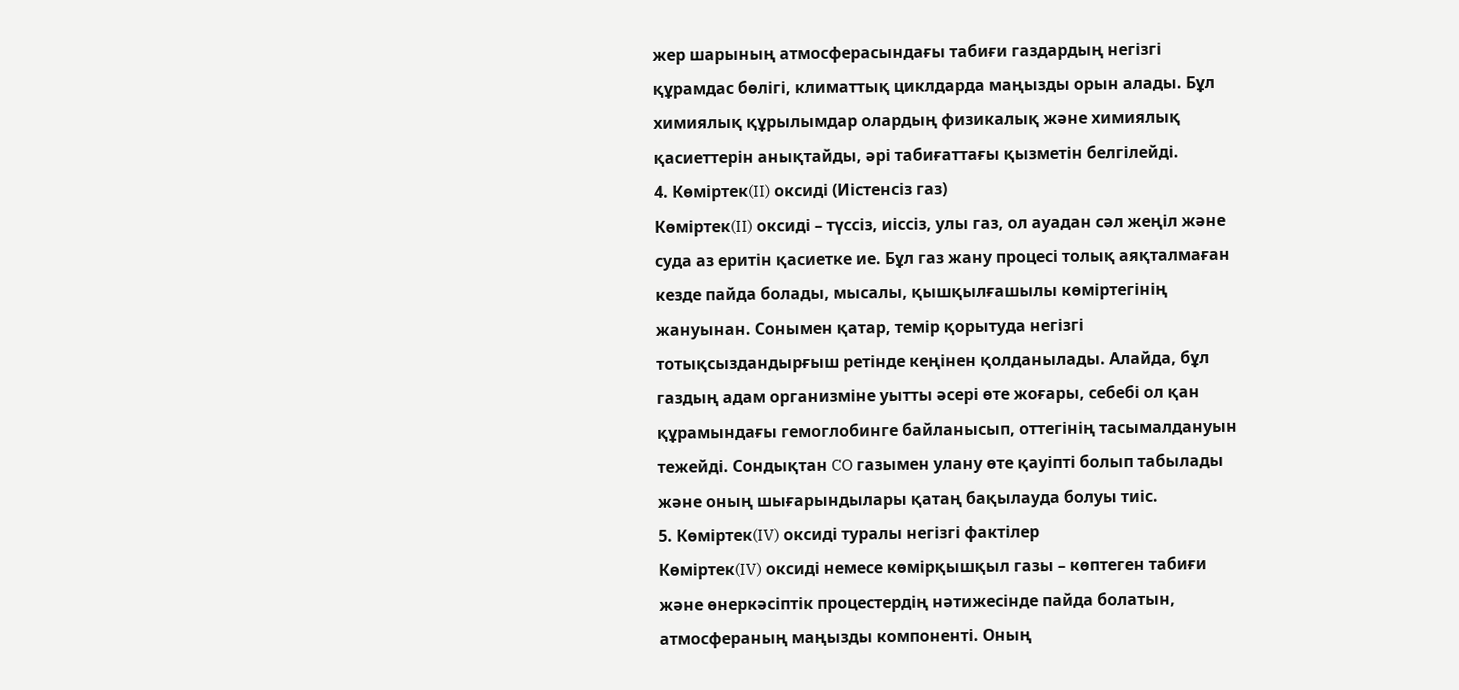жер шарының атмосферасындағы табиғи газдардың негізгі құрамдас бөлігі, климаттық циклдарда маңызды орын алады. Бұл химиялық құрылымдар олардың физикалық және химиялық қасиеттерін анықтайды, әрі табиғаттағы қызметін белгілейді.
4. Көміртек(II) оксиді (Иістенсіз газ)
Көміртек(II) оксиді – түссіз, иіссіз, улы газ, ол ауадан сәл жеңіл және суда аз еритін қасиетке ие. Бұл газ жану процесі толық аяқталмаған кезде пайда болады, мысалы, қышқылғашылы көміртегінің жануынан. Сонымен қатар, темір қорытуда негізгі тотықсыздандырғыш ретінде кеңінен қолданылады. Алайда, бұл газдың адам организміне уытты әсері өте жоғары, себебі ол қан құрамындағы гемоглобинге байланысып, оттегінің тасымалдануын тежейді. Сондықтан CO газымен улану өте қауіпті болып табылады және оның шығарындылары қатаң бақылауда болуы тиіс.
5. Көміртек(IV) оксиді туралы негізгі фактілер
Көміртек(IV) оксиді немесе көмірқышқыл газы – көптеген табиғи және өнеркәсіптік процестердің нәтижесінде пайда болатын, атмосфераның маңызды компоненті. Оның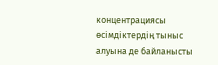концентрациясы өсімдіктердің тыныс алуына де байланысты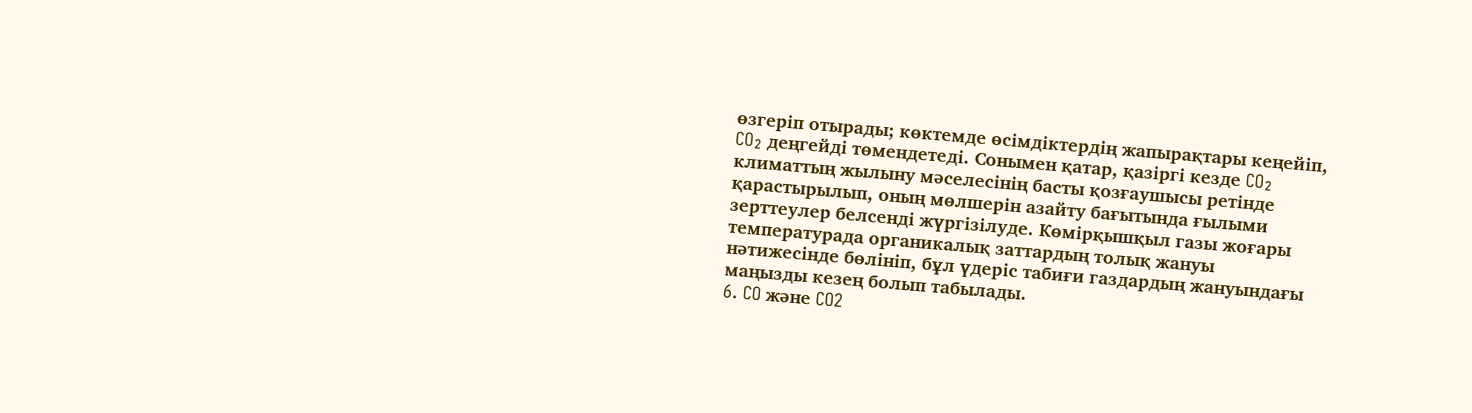өзгеріп отырады; көктемде өсімдіктердің жапырақтары кеңейіп, CO₂ деңгейді төмендетеді. Сонымен қатар, қазіргі кезде CO₂ климаттың жылыну мәселесінің басты қозғаушысы ретінде қарастырылып, оның мөлшерін азайту бағытында ғылыми зерттеулер белсенді жүргізілуде. Көмірқышқыл газы жоғары температурада органикалық заттардың толық жануы нәтижесінде бөлініп, бұл үдеріс табиғи газдардың жануындағы маңызды кезең болып табылады.
6. CO және CO2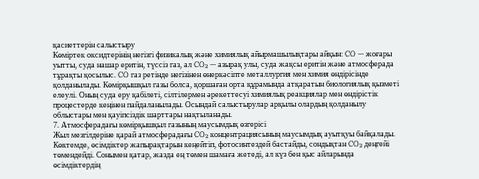қасиеттерін салыстыру
Көміртек оксидтерінің негізгі физикалық және химиялық айырмашылықтары айқын: CO — жоғары уытты, суда нашар еритін, түссіз газ, ал CO₂ — азырақ улы, суда жақсы еритін және атмосферада тұрақты қосылыс. CO газ ретінде негізінен өнеркәсіпте металлургия мен химия өндірісінде қолданылады. Көмірқышқыл газы болса, қоршаған орта құрамында атқаратын биологиялық қызметі елеулі. Оның суда еру қабілеті, сілтілермен әрекеттесуі химиялық реакциялар мен өндірістік процестерде кеңінен пайдаланылады. Осындай салыстырулар арқылы олардың қолданылу облыстары мен қауіпсіздік шарттары нақтыланады.
7. Атмосферадағы көмірқышқыл газының маусымдық өзгерісі
Жыл мезгілдеріне қарай атмосферадағы CO₂ концентрациясының маусымдық ауытқуы байқалады. Көктемде, өсімдіктер жапырақтарын кеңейтіп, фотосинтездей бастайды, сондықтан CO₂ деңгейі төмендейді. Сонымен қатар, жазда ең төмен шамаға жетеді, ал күз бен қыс айларында өсімдіктердің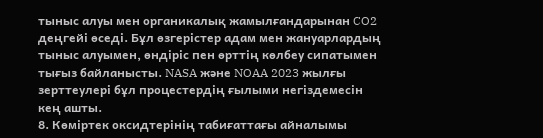тыныс алуы мен органикалық жамылғандарынан CO2 деңгейі өседі. Бұл өзгерістер адам мен жануарлардың тыныс алуымен, өндіріс пен өрттің көлбеу сипатымен тығыз байланысты. NASA және NOAA 2023 жылғы зерттеулері бұл процестердің ғылыми негіздемесін кең ашты.
8. Көміртек оксидтерінің табиғаттағы айналымы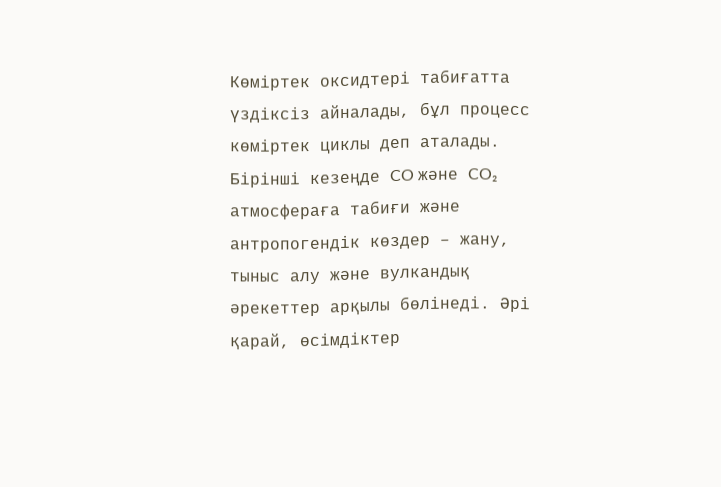Көміртек оксидтері табиғатта үздіксіз айналады, бұл процесс көміртек циклы деп аталады. Бірінші кезеңде CO және CO₂ атмосфераға табиғи және антропогендік көздер – жану, тыныс алу және вулкандық әрекеттер арқылы бөлінеді. Әрі қарай, өсімдіктер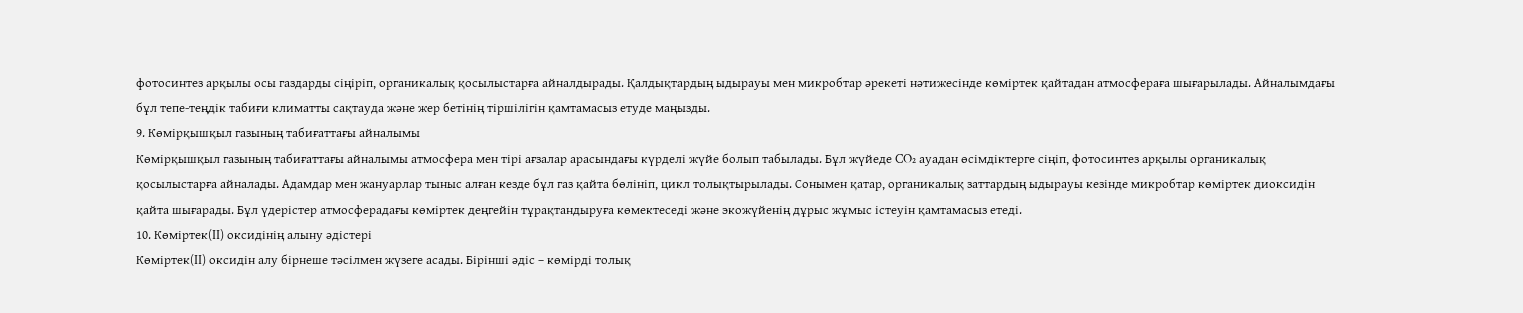фотосинтез арқылы осы газдарды сіңіріп, органикалық қосылыстарға айналдырады. Қалдықтардың ыдырауы мен микробтар әрекеті нәтижесінде көміртек қайтадан атмосфераға шығарылады. Айналымдағы бұл тепе-теңдік табиғи климатты сақтауда және жер бетінің тіршілігін қамтамасыз етуде маңызды.
9. Көмірқышқыл газының табиғаттағы айналымы
Көмірқышқыл газының табиғаттағы айналымы атмосфера мен тірі ағзалар арасындағы күрделі жүйе болып табылады. Бұл жүйеде CO₂ ауадан өсімдіктерге сіңіп, фотосинтез арқылы органикалық қосылыстарға айналады. Адамдар мен жануарлар тыныс алған кезде бұл газ қайта бөлініп, цикл толықтырылады. Сонымен қатар, органикалық заттардың ыдырауы кезінде микробтар көміртек диоксидін қайта шығарады. Бұл үдерістер атмосферадағы көміртек деңгейін тұрақтандыруға көмектеседі және экожүйенің дұрыс жұмыс істеуін қамтамасыз етеді.
10. Көміртек(II) оксидінің алыну әдістері
Көміртек(II) оксидін алу бірнеше тәсілмен жүзеге асады. Бірінші әдіс – көмірді толық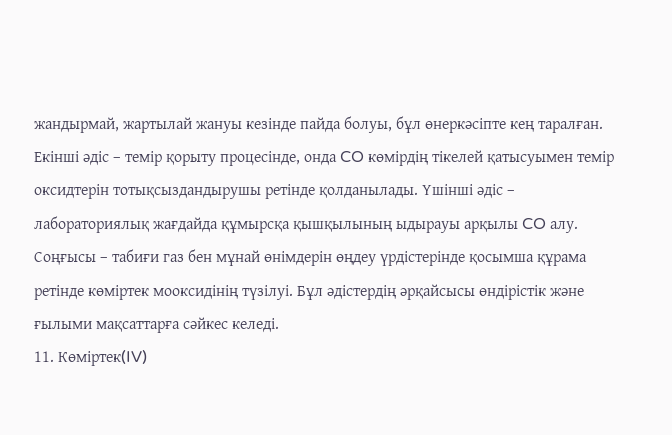жандырмай, жартылай жануы кезінде пайда болуы, бұл өнеркәсіпте кең таралған. Екінші әдіс – темір қорыту процесінде, онда CO көмірдің тікелей қатысуымен темір оксидтерін тотықсыздандырушы ретінде қолданылады. Үшінші әдіс – лабораториялық жағдайда құмырсқа қышқылының ыдырауы арқылы CO алу. Соңғысы – табиғи газ бен мұнай өнімдерін өңдеу үрдістерінде қосымша құрама ретінде көміртек мооксидінің түзілуі. Бұл әдістердің әрқайсысы өндірістік және ғылыми мақсаттарға сәйкес келеді.
11. Көміртек(IV)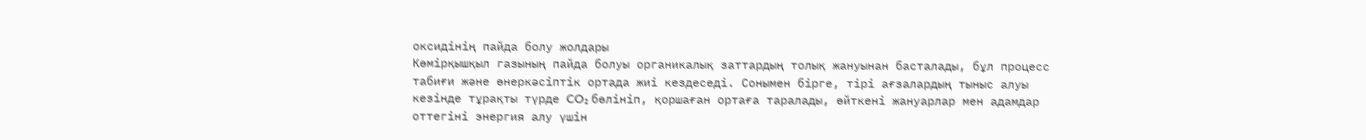оксидінің пайда болу жолдары
Көмірқышқыл газының пайда болуы органикалық заттардың толық жануынан басталады, бұл процесс табиғи және өнеркәсіптік ортада жиі кездеседі. Сонымен бірге, тірі ағзалардың тыныс алуы кезінде тұрақты түрде CO₂ бөлініп, қоршаған ортаға таралады, өйткені жануарлар мен адамдар оттегіні энергия алу үшін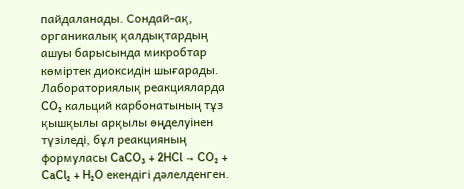пайдаланады. Сондай-ақ, органикалық қалдықтардың ашуы барысында микробтар көміртек диоксидін шығарады. Лабораториялық реакцияларда CO₂ кальций карбонатының тұз қышқылы арқылы өңделуінен түзіледі, бұл реакцияның формуласы CaCO₃ + 2HCl → CO₂ + CaCl₂ + H₂O екендігі дәлелденген.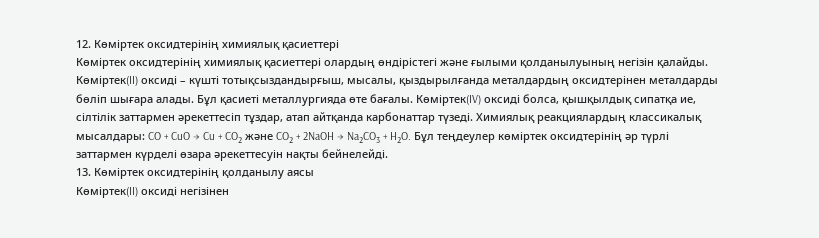12. Көміртек оксидтерінің химиялық қасиеттері
Көміртек оксидтерінің химиялық қасиеттері олардың өндірістегі және ғылыми қолданылуының негізін қалайды. Көміртек(II) оксиді – күшті тотықсыздандырғыш, мысалы, қыздырылғанда металдардың оксидтерінен металдарды бөліп шығара алады. Бұл қасиеті металлургияда өте бағалы. Көміртек(IV) оксиді болса, қышқылдық сипатқа ие, сілтілік заттармен әрекеттесіп тұздар, атап айтқанда карбонаттар түзеді. Химиялық реакциялардың классикалық мысалдары: CO + CuO → Cu + CO₂ және CO₂ + 2NaOH → Na₂CO₃ + H₂O. Бұл теңдеулер көміртек оксидтерінің әр түрлі заттармен күрделі өзара әрекеттесуін нақты бейнелейді.
13. Көміртек оксидтерінің қолданылу аясы
Көміртек(II) оксиді негізінен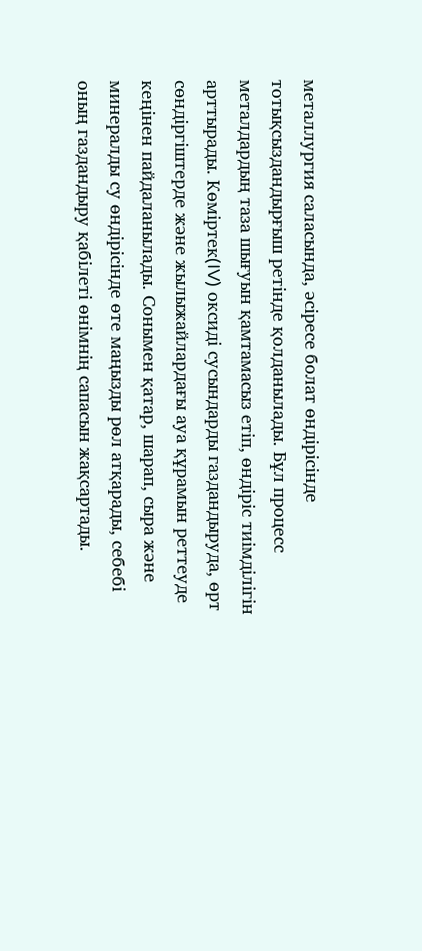металлургия саласында, әсіресе болат өндірісінде тотықсыздандырғыш ретінде қолданылады. Бұл процесс металдардың таза шығуын қамтамасыз етіп, өндіріс тиімділігін арттырады. Көміртек(IV) оксиді сусындарды газдандыруда, өрт сөндіргіштерде және жылыжайлардағы ауа құрамын реттеуде кеңінен пайдаланылады. Сонымен қатар, шарап, сыра және минералды су өндірісінде өте маңызды рөл атқарады, себебі оның газдандыру қабілеті өнімнің сапасын жақсартады.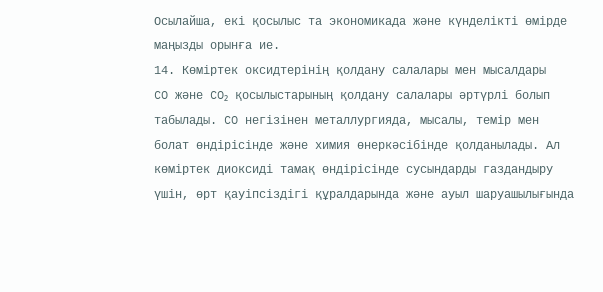Осылайша, екі қосылыс та экономикада және күнделікті өмірде маңызды орынға ие.
14. Көміртек оксидтерінің қолдану салалары мен мысалдары
CO және CO₂ қосылыстарының қолдану салалары әртүрлі болып табылады. CO негізінен металлургияда, мысалы, темір мен болат өндірісінде және химия өнеркәсібінде қолданылады. Ал көміртек диоксиді тамақ өндірісінде сусындарды газдандыру үшін, өрт қауіпсіздігі құралдарында және ауыл шаруашылығында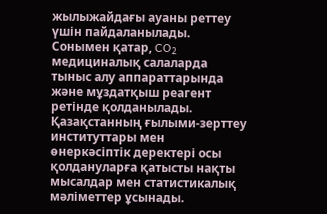жылыжайдағы ауаны реттеу үшін пайдаланылады. Сонымен қатар, CO₂ медициналық салаларда тыныс алу аппараттарында және мұздатқыш реагент ретінде қолданылады. Қазақстанның ғылыми-зерттеу институттары мен өнеркәсіптік деректері осы қолдануларға қатысты нақты мысалдар мен статистикалық мәліметтер ұсынады.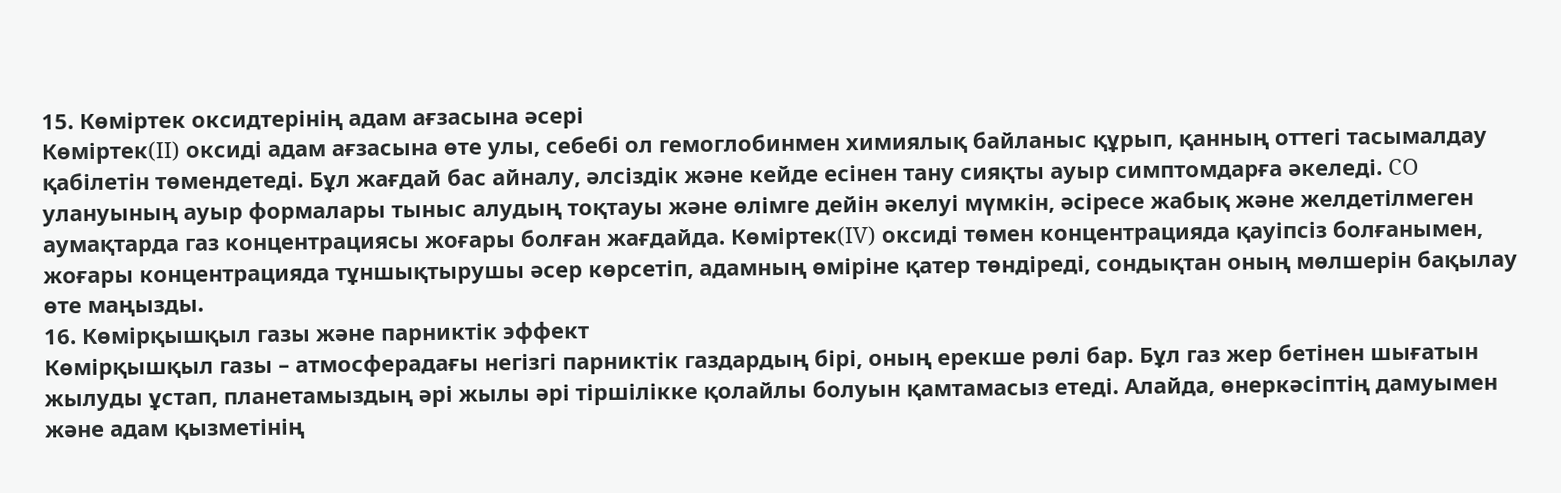15. Көміртек оксидтерінің адам ағзасына әсері
Көміртек(II) оксиді адам ағзасына өте улы, себебі ол гемоглобинмен химиялық байланыс құрып, қанның оттегі тасымалдау қабілетін төмендетеді. Бұл жағдай бас айналу, әлсіздік және кейде есінен тану сияқты ауыр симптомдарға әкеледі. CO улануының ауыр формалары тыныс алудың тоқтауы және өлімге дейін әкелуі мүмкін, әсіресе жабық және желдетілмеген аумақтарда газ концентрациясы жоғары болған жағдайда. Көміртек(IV) оксиді төмен концентрацияда қауіпсіз болғанымен, жоғары концентрацияда тұншықтырушы әсер көрсетіп, адамның өміріне қатер төндіреді, сондықтан оның мөлшерін бақылау өте маңызды.
16. Көмірқышқыл газы және парниктік эффект
Көмірқышқыл газы – атмосферадағы негізгі парниктік газдардың бірі, оның ерекше рөлі бар. Бұл газ жер бетінен шығатын жылуды ұстап, планетамыздың әрі жылы әрі тіршілікке қолайлы болуын қамтамасыз етеді. Алайда, өнеркәсіптің дамуымен және адам қызметінің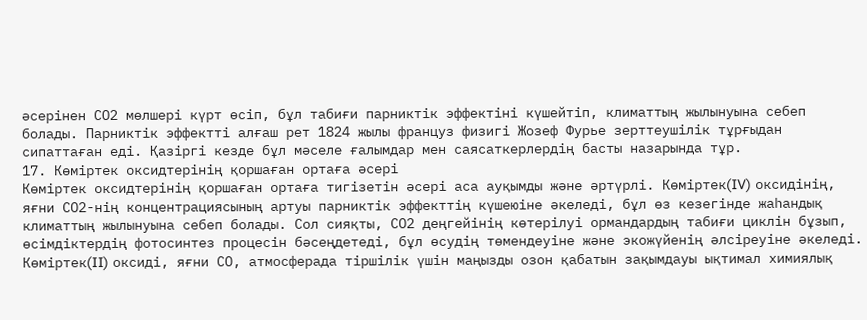әсерінен СО2 мөлшері күрт өсіп, бұл табиғи парниктік эффектіні күшейтіп, климаттың жылынуына себеп болады. Парниктік эффектті алғаш рет 1824 жылы француз физигі Жозеф Фурье зерттеушілік тұрғыдан сипаттаған еді. Қазіргі кезде бұл мәселе ғалымдар мен саясаткерлердің басты назарында тұр.
17. Көміртек оксидтерінің қоршаған ортаға әсері
Көміртек оксидтерінің қоршаған ортаға тигізетін әсері аса ауқымды және әртүрлі. Көміртек(IV) оксидінің, яғни СО2-нің концентрациясының артуы парниктік эффекттің күшеюіне әкеледі, бұл өз кезегінде жаһандық климаттың жылынуына себеп болады. Сол сияқты, СО2 деңгейінің көтерілуі ормандардың табиғи циклін бұзып, өсімдіктердің фотосинтез процесін бәсеңдетеді, бұл өсудің төмендеуіне және экожүйенің әлсіреуіне әкеледі. Көміртек(II) оксиді, яғни СО, атмосферада тіршілік үшін маңызды озон қабатын зақымдауы ықтимал химиялық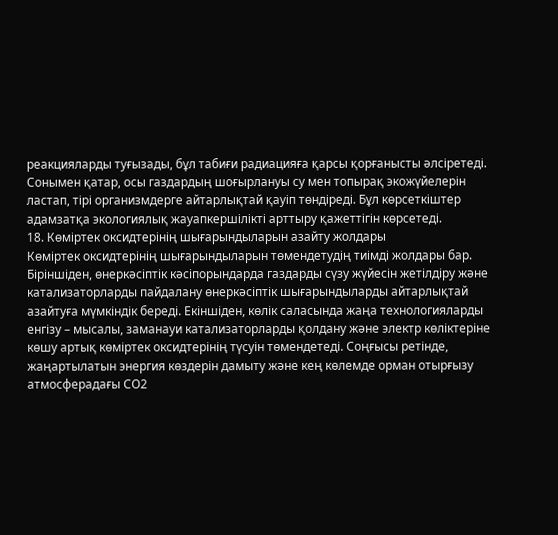реакцияларды туғызады, бұл табиғи радиацияға қарсы қорғанысты әлсіретеді. Сонымен қатар, осы газдардың шоғырлануы су мен топырақ экожүйелерін ластап, тірі организмдерге айтарлықтай қауіп төндіреді. Бұл көрсеткіштер адамзатқа экологиялық жауапкершілікті арттыру қажеттігін көрсетеді.
18. Көміртек оксидтерінің шығарындыларын азайту жолдары
Көміртек оксидтерінің шығарындыларын төмендетудің тиімді жолдары бар. Біріншіден, өнеркәсіптік кәсіпорындарда газдарды сүзу жүйесін жетілдіру және катализаторларды пайдалану өнеркәсіптік шығарындыларды айтарлықтай азайтуға мүмкіндік береді. Екіншіден, көлік саласында жаңа технологияларды енгізу – мысалы, заманауи катализаторларды қолдану және электр көліктеріне көшу артық көміртек оксидтерінің түсуін төмендетеді. Соңғысы ретінде, жаңартылатын энергия көздерін дамыту және кең көлемде орман отырғызу атмосферадағы СО2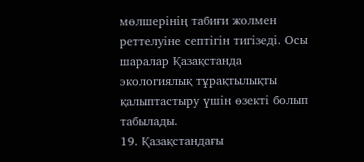мөлшерінің табиғи жолмен реттелуіне септігін тигізеді. Осы шаралар Қазақстанда экологиялық тұрақтылықты қалыптастыру үшін өзекті болып табылады.
19. Қазақстандағы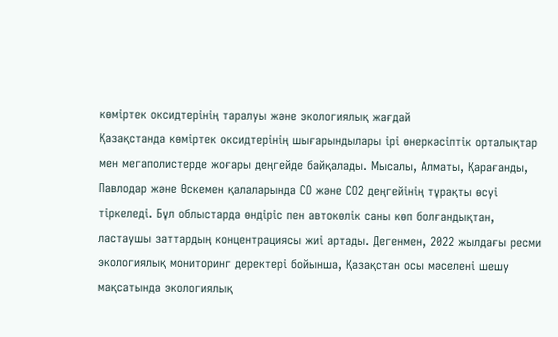көміртек оксидтерінің таралуы және экологиялық жағдай
Қазақстанда көміртек оксидтерінің шығарындылары ірі өнеркәсіптік орталықтар мен мегаполистерде жоғары деңгейде байқалады. Мысалы, Алматы, Қарағанды, Павлодар және Өскемен қалаларында СО және СО2 деңгейінің тұрақты өсуі тіркеледі. Бұл облыстарда өндіріс пен автокөлік саны көп болғандықтан, ластаушы заттардың концентрациясы жиі артады. Дегенмен, 2022 жылдағы ресми экологиялық мониторинг деректері бойынша, Қазақстан осы мәселені шешу мақсатында экологиялық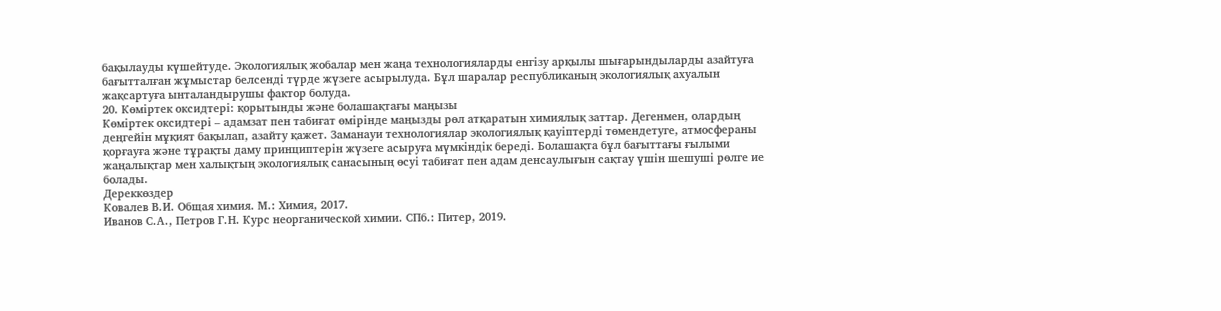бақылауды күшейтуде. Экологиялық жобалар мен жаңа технологияларды енгізу арқылы шығарындыларды азайтуға бағытталған жұмыстар белсенді түрде жүзеге асырылуда. Бұл шаралар республиканың экологиялық ахуалын жақсартуға ынталандырушы фактор болуда.
20. Көміртек оксидтері: қорытынды және болашақтағы маңызы
Көміртек оксидтері – адамзат пен табиғат өмірінде маңызды рөл атқаратын химиялық заттар. Дегенмен, олардың деңгейін мұқият бақылап, азайту қажет. Заманауи технологиялар экологиялық қауіптерді төмендетуге, атмосфераны қорғауға және тұрақты даму принциптерін жүзеге асыруға мүмкіндік береді. Болашақта бұл бағыттағы ғылыми жаңалықтар мен халықтың экологиялық санасының өсуі табиғат пен адам денсаулығын сақтау үшін шешуші рөлге ие болады.
Дереккөздер
Ковалев В.И. Общая химия. М.: Химия, 2017.
Иванов С.А., Петров Г.Н. Курс неорганической химии. СПб.: Питер, 2019.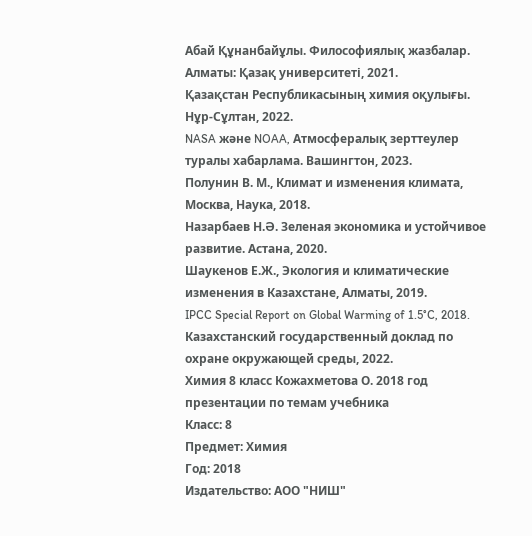Абай Құнанбайұлы. Философиялық жазбалар. Алматы: Қазақ университеті, 2021.
Қазақстан Республикасының химия оқулығы. Нұр-Сұлтан, 2022.
NASA және NOAA, Атмосфералық зерттеулер туралы хабарлама. Вашингтон, 2023.
Полунин В. М., Климат и изменения климата, Москва, Наука, 2018.
Назарбаев Н.Ә. Зеленая экономика и устойчивое развитие. Астана, 2020.
Шаукенов Е.Ж., Экология и климатические изменения в Казахстане, Алматы, 2019.
IPCC Special Report on Global Warming of 1.5°C, 2018.
Казахстанский государственный доклад по охране окружающей среды, 2022.
Химия 8 класс Кожахметова О. 2018 год презентации по темам учебника
Класс: 8
Предмет: Химия
Год: 2018
Издательство: АОО "НИШ"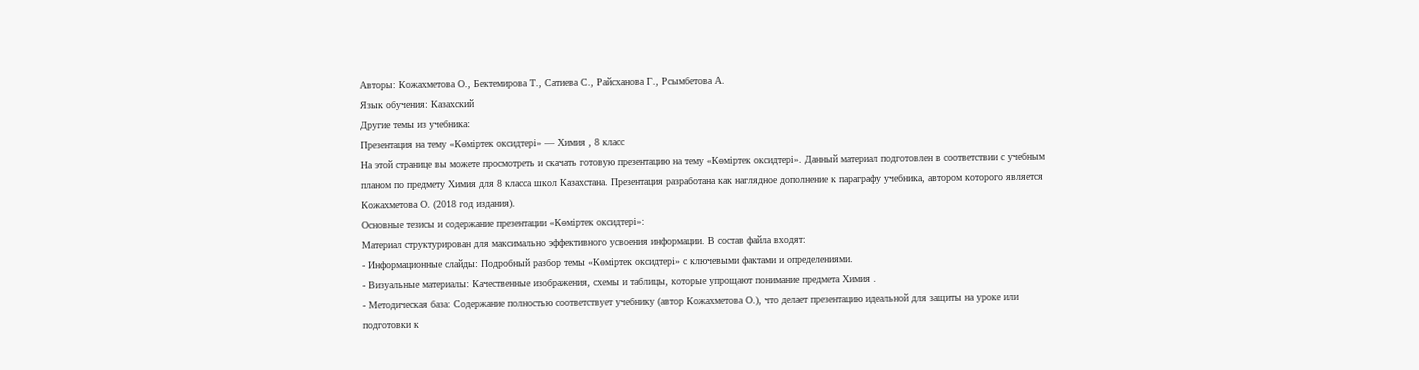Авторы: Кожахметова О., Бектемирова Т., Сатиева С., Райсханова Г., Рсымбетова А.
Язык обучения: Казахский
Другие темы из учебника:
Презентация на тему «Көміртек оксидтері» — Химия , 8 класс
На этой странице вы можете просмотреть и скачать готовую презентацию на тему «Көміртек оксидтері». Данный материал подготовлен в соответствии с учебным планом по предмету Химия для 8 класса школ Казахстана. Презентация разработана как наглядное дополнение к параграфу учебника, автором которого является Кожахметова О. (2018 год издания).
Основные тезисы и содержание презентации «Көміртек оксидтері»:
Материал структурирован для максимально эффективного усвоения информации. В состав файла входят:
- Информационные слайды: Подробный разбор темы «Көміртек оксидтері» с ключевыми фактами и определениями.
- Визуальные материалы: Качественные изображения, схемы и таблицы, которые упрощают понимание предмета Химия .
- Методическая база: Содержание полностью соответствует учебнику (автор Кожахметова О.), что делает презентацию идеальной для защиты на уроке или подготовки к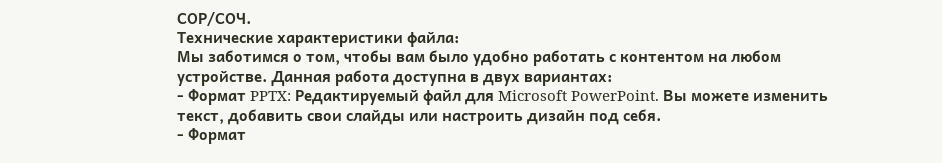СОР/СОЧ.
Технические характеристики файла:
Мы заботимся о том, чтобы вам было удобно работать с контентом на любом устройстве. Данная работа доступна в двух вариантах:
- Формат PPTX: Редактируемый файл для Microsoft PowerPoint. Вы можете изменить текст, добавить свои слайды или настроить дизайн под себя.
- Формат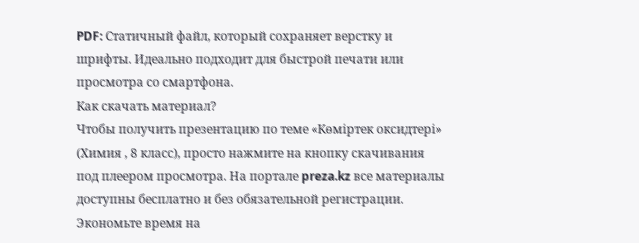PDF: Статичный файл, который сохраняет верстку и шрифты. Идеально подходит для быстрой печати или просмотра со смартфона.
Как скачать материал?
Чтобы получить презентацию по теме «Көміртек оксидтері» (Химия , 8 класс), просто нажмите на кнопку скачивания под плеером просмотра. На портале preza.kz все материалы доступны бесплатно и без обязательной регистрации. Экономьте время на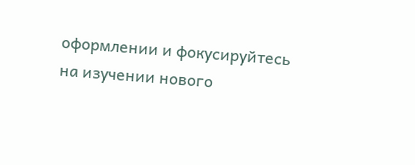оформлении и фокусируйтесь на изучении нового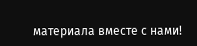материала вместе с нами!